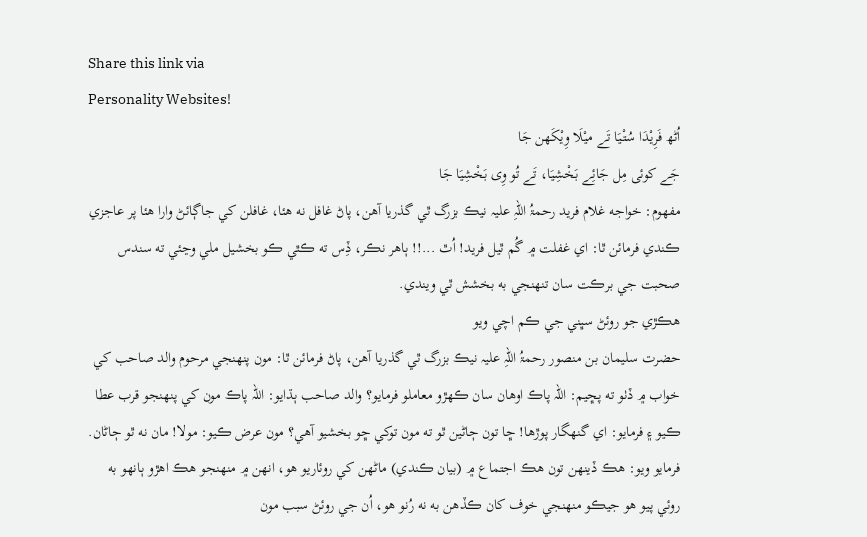Share this link via
Personality Websites!
اُٹھ فَرِیْدَا سُتْیَا تَے میْلَا وِیْکَھن جَا
جَے کوئی مِل جَائِے بَخْشِیَا، تَے تُو وِی بَخْشِیَا جَا
مفھوم: خواجه غلام فريد رحمۃُ اللہِ علیہ نيڪ بزرگ ٿي گذريا آھن، پاڻ غافل نه هئا، غافلن کي جاڳائڻ وارا هئا پر عاجزي ڪندي فرمائن ٿا: اي غفلت ۾ گُم ٿيل فريد! اُٿ ...!! ٻاھر نڪر، ڏِس ته ڪٿي ڪو بخشيل ملي وڃئي ته سندس صحبت جي برڪت سان تنھنجي به بخشش ٿي ويندي.
هڪڙي جو روئڻ سڀني جي ڪم اچي ويو
حضرت سليمان بن منصور رحمۃُ اللہِ علیہ نيڪ بزرگ ٿي گذريا آهن، پاڻ فرمائن ٿا: مون پنھنجي مرحوم والد صاحب کي خواب ۾ ڏٺو ته پڇيم: اللہ پاڪ اوھان سان ڪھڙو معاملو فرمايو؟ والد صاحب ٻڌايو: اللہ پاڪ مون کي پنھنجو قرب عطا ڪيو ۽ فرمايو: اي گنھگار پوڙها! ڇا تون ڄاڻين ٿو ته مون توکي ڇو بخشيو آهي؟ مون عرض ڪيو: مولا! مان نه ٿو ڄاڻان. فرمايو ويو: ھڪ ڏينھن تون ھڪ اجتماع ۾ (بيان ڪندي) ماڻھن کي روئاريو ھو، انهن ۾ منھنجو ھڪ اهڙو ٻانهو به روئي پيو هو جيڪو منھنجي خوف کان ڪڏھن به نه رُنو ھو، اُن جي روئڻ سبب مون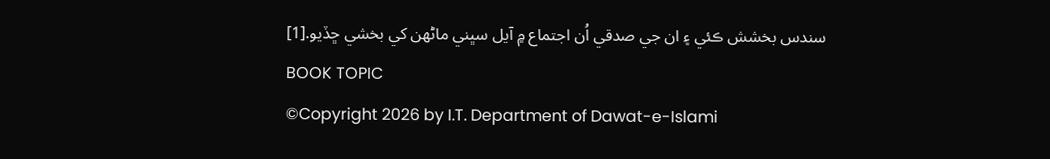سندس بخشش ڪئي ۽ ان جي صدقي اُن اجتماع ۾ آيل سڀني ماڻهن کي بخشي ڇڏيو.[1]
BOOK TOPIC
©Copyright 2026 by I.T. Department of Dawat-e-Islami